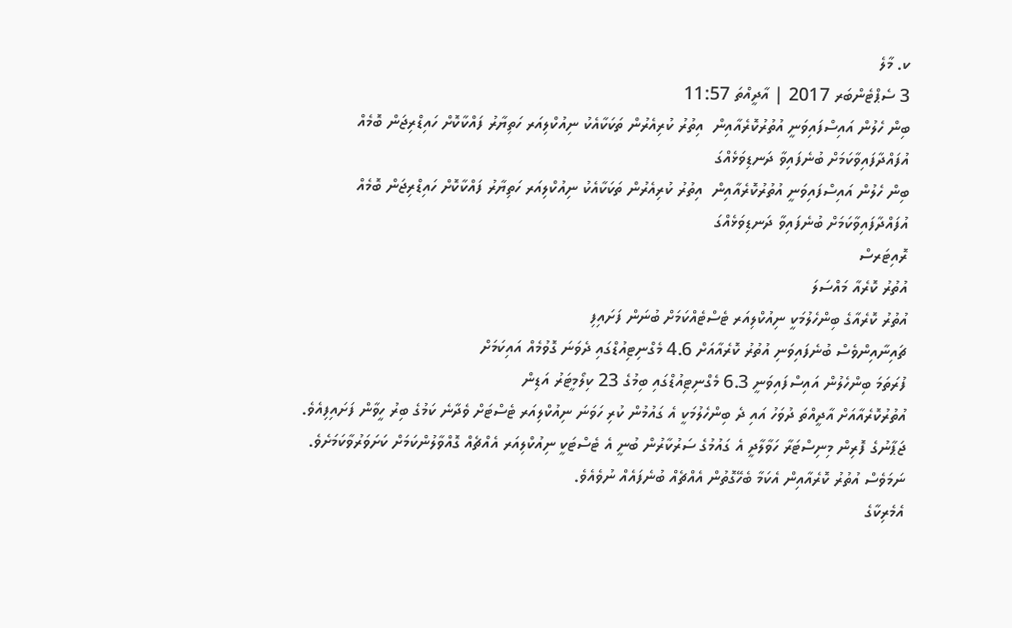ކ. މާލެ
3 ސެޕްޓެންބަރ 2017 | އާދީއްތަ 11:57
ބިން ހެލުން އައިސްފައިވަނީ އުތުރުކޮރެއާއިން  އިތުރު ކުރިއެރުން ތަކަކާއެކު ނިއުކްލިއަރ ހަތިޔާރު ފައްކާކޮށް ހައިޑްރިޖަން ބޮމެއް އުފައްދާފައިވާކަމަށް ބުނެފައިވާ ދަނޑިވަޅެއްގަ
ބިން ހެލުން އައިސްފައިވަނީ އުތުރުކޮރެއާއިން  އިތުރު ކުރިއެރުން ތަކަކާއެކު ނިއުކްލިއަރ ހަތިޔާރު ފައްކާކޮށް ހައިޑްރިޖަން ބޮމެއް އުފައްދާފައިވާކަމަށް ބުނެފައިވާ ދަނޑިވަޅެއްގަ
ރޮއިޓަރސް
އުތުރު ކޮރެއާ މައްސަލަ
އުތުރު ކޮރެއާގެ ބިންހެލުމަކީ ނިއުކްލިއަރ ޓެސްޓެއްކަމަށް ބުނަން ފަށައިފި
ޗައިނާއިންވެސް ބުނެފައިވަނި އުތުރު ކޮރެއާއަށް 4.6 މެގްނިޓިއުޑްގައި ދެވަނަ ގޮވުމެއް އައިކަމަށް
ފުރަތަމަ ބިންހެލުން އައިސްފައިވަނީ 6.3 މެގްނިޓިއުޑްގައި ބިމުގެ 23 ކިލޯމީޓަރު އަޑިން
އުތުރުކޮރެއާއަށް އާދީއްތަ ދުވަހު އައި ދެ ބިންހެލުމަކީ އެ ގައުމުން ކުރި ހަވަނަ ނިއުކްލިއަރ ޓެސްޓަށް ވެދާނެ ކަމުގެ ބިރު ހީވާން ފަށައިފިއެވެ.
ޖަޕާނުގެ ފޮރިން މިނިސްޓަރާ ހަވާލާދީ އެ ގައުމުގެ ސަރުކާރުން ބުނީ އެ ޓެސްޓަކީ ނިއުކްލިއަރ އެއްޗެއް ގޮއްވާލުންކަމަށް ކަށަވަރުވާކަމަށެވެ. ނަމަވެސް އުތުރު ކޮރެއާއިން އެކަމާ ބެހޭގޮތުން އެއްޗެއް ބުނެފައެއް ނުވެއެވެ.
އެމެރިކާގެ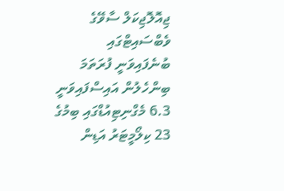ޖިއޮލޮޖިކަލް ސާވޭގެ ވެބްސައިޓްގައި ބުނެފައިވަނީ ފުރަތަމަ ބިންހެލުން އައިސްފައިވަނީ 6.3 މެގްނިޓިއުޑްގައި ބިމުގެ 23 ކިލޯމީޓަރު އަޑިން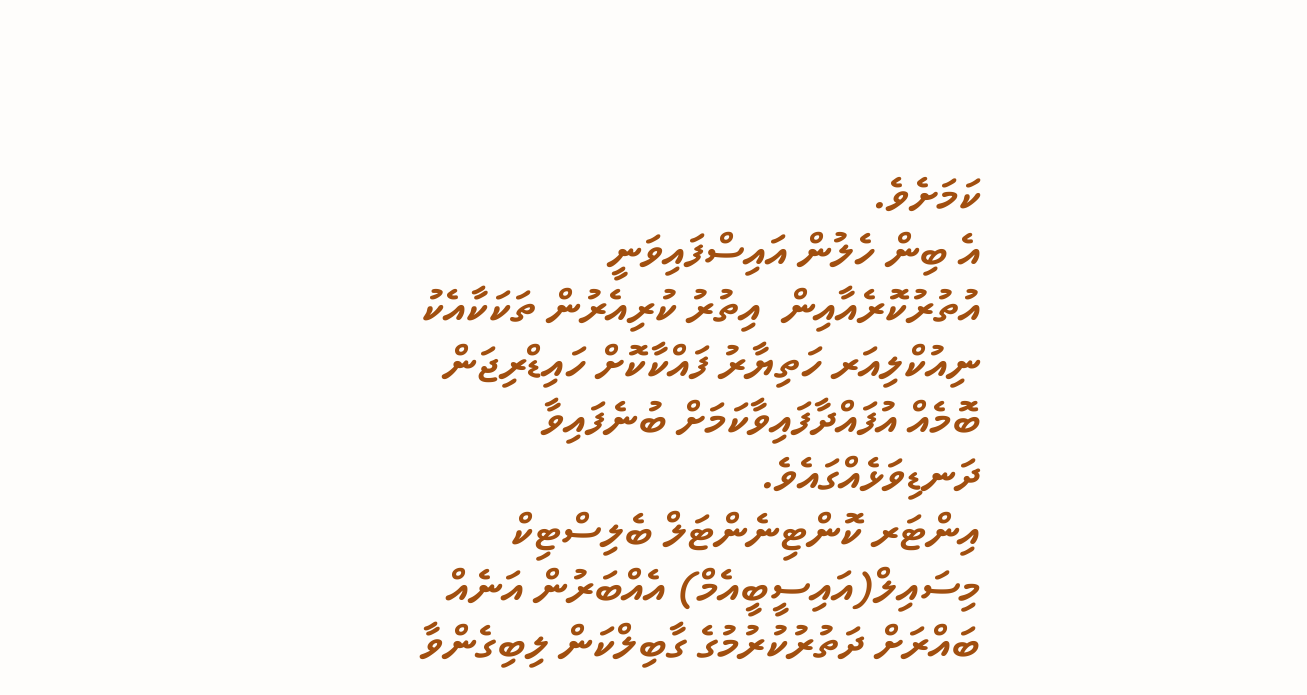ކަމަށެވެ.
އެ ބިން ހެލުން އައިސްފައިވަނީ އުތުރުކޮރެއާއިން  އިތުރު ކުރިއެރުން ތަކަކާއެކު ނިއުކްލިއަރ ހަތިޔާރު ފައްކާކޮށް ހައިޑްރިޖަން ބޮމެއް އުފައްދާފައިވާކަމަށް ބުނެފައިވާ ދަނޑިވަޅެއްގައެވެ.
އިންޓަރ ކޮންޓިނެންޓަލް ބެލިސްޓިކް މިސައިލް(އައިސީބީއެމް) އެއްބަރުން އަނެއް ބައްރަށް ދަތުރުކުރުމުގެ ގާބިލްކަން ލިބިގެންވާ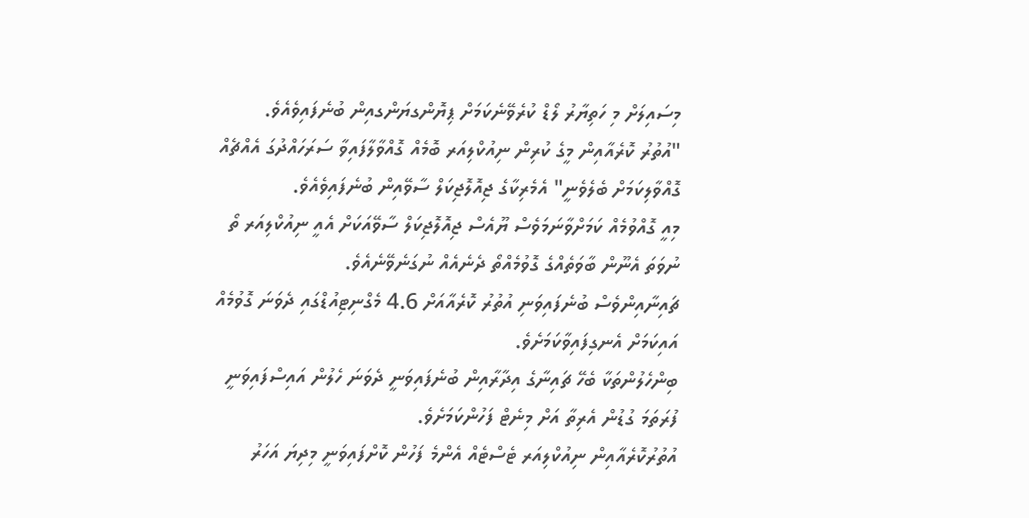މިސައިލަށް މި ހަތިޔާރު ލޯޑް ކުރެވޭނެކަމަށް ޕިޔޮންގޔަންގއިން ބުނެފައިވެއެވެ.
"އުތުރު ކޮރެއާއިން މީގެ ކުރިން ނިއުކްލިއަރ ބޮމެއް ގޮއްވާލާފައިވާ ސަރަހައްދުގަ އެއްޗެއް ގޮއްވާލިކަމަށް ބެލެވެނީ" އެމެރިކާގެ ޖިއޮލޮޖިކަލް ސާވޭއިން ބުނެފައިވެއެވެ.
މިއީ ގޮއްވުމެއް ކަމަށްވާނަމަވެސް ޔޫއެސް ޖިއޮލޮޖިކަލް ސާވޭއަކަށް އެއީ ނިއުކްލިއަރ ތޯ ނުވަތަ އެނޫން ބާވަތެއްގެ ގޮވުމެއްތޯ ދެނެއެއް ނުގަނެވޭނެއެވެ.
ޗައިނާއިންވެސް ބުނެފައިވަނި އުތުރު ކޮރެއާއަށް 4.6 މެގްނިޓިއުޑްގައި ދެވަނަ ގޮވުމެއް އައިކަމަށް އެނގިފައިވާކަމަށެވެ.
ބިންހެލުންތަކާ ބެހޭ ޗައިނާގެ އިދާރާއިން ބުނެފައިވަނީ ދެވަނަ ހެލުން އައިސްފައިވަނީ ފުރަތަމަ ގުޑުން އެރިތާ އަށް މިނެޓް ފަހުންކަމަށެވެ.
އުތުރުކޮރެއާއިން ނިއުކްލިއަރ ޓެސްޓެއް އެންމެ ފަހުން ކޮށްފައިވަނީ މިދިޔަ އަހަރު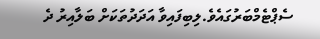ސެޕްޓެމްބަރުގައެވެ.ލިބިފައިވާ އަދަދުތަކަށް ބަލާއިރު ދެ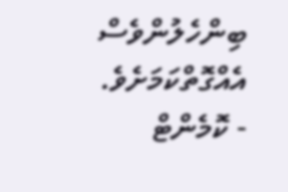ބިންހެލުންވެސް އެއްގޮތްކަމަށެވެ.
- ކޮމެންޓް